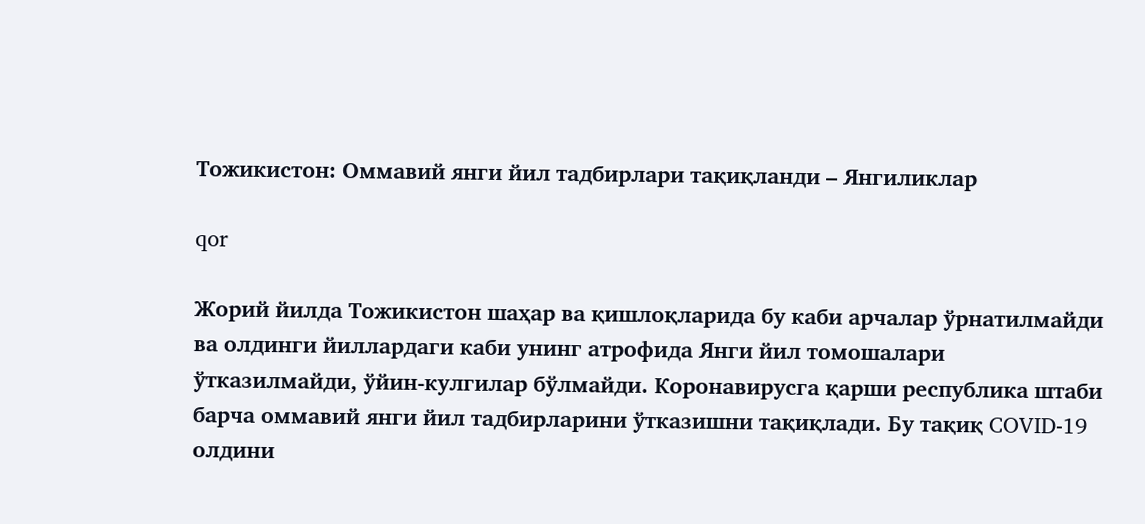Тожикистон: Оммавий янги йил тадбирлари тақиқланди – Янгиликлар

qor

Жорий йилда Тожикистон шаҳар ва қишлоқларида бу каби арчалар ўрнатилмайди ва олдинги йиллардаги каби унинг атрофида Янги йил томошалари ўтказилмайди, ўйин-кулгилар бўлмайди. Коронавирусга қарши республика штаби барча оммавий янги йил тадбирларини ўтказишни тақиқлади. Бу тақиқ COVID-19 олдини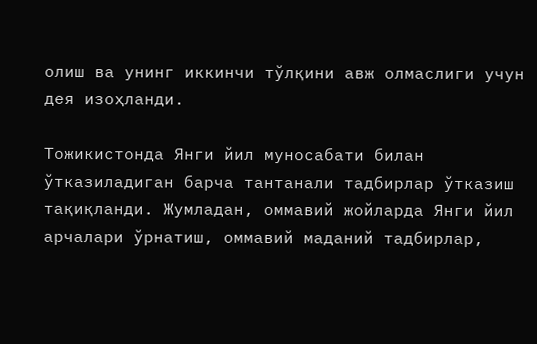олиш ва унинг иккинчи тўлқини авж олмаслиги учун дея изоҳланди.

Тожикистонда Янги йил муносабати билан ўтказиладиган барча тантанали тадбирлар ўтказиш тақиқланди. Жумладан, оммавий жойларда Янги йил арчалари ўрнатиш, оммавий маданий тадбирлар,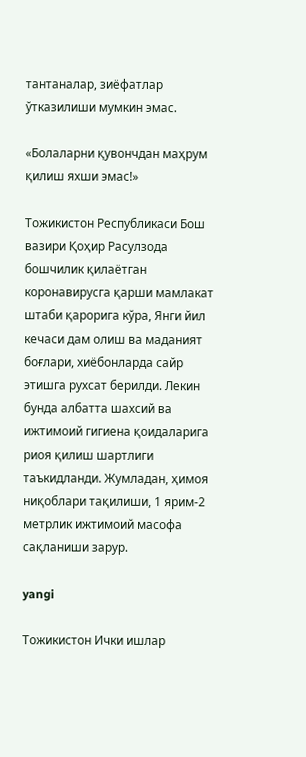тантаналар, зиёфатлар ўтказилиши мумкин эмас.

«Болаларни қувончдан маҳрум қилиш яхши эмас!»

Тожикистон Республикаси Бош вазири Қоҳир Расулзода бошчилик қилаётган коронавирусга қарши мамлакат штаби қарорига кўра, Янги йил кечаси дам олиш ва маданият боғлари, хиёбонларда сайр этишга рухсат берилди. Лекин бунда албатта шахсий ва ижтимоий гигиена қоидаларига риоя қилиш шартлиги таъкидланди. Жумладан, ҳимоя ниқоблари тақилиши, 1 ярим-2 метрлик ижтимоий масофа сақланиши зарур.

yangi

Тожикистон Ички ишлар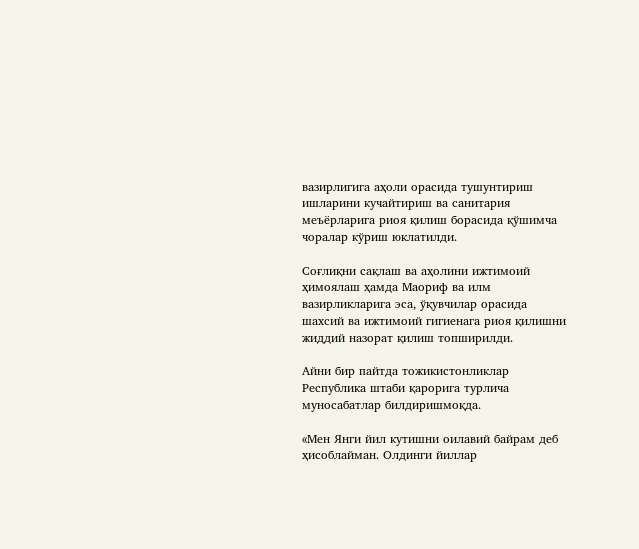вазирлигига аҳоли орасида тушунтириш ишларини кучайтириш ва санитария меъёрларига риоя қилиш борасида қўшимча чоралар кўриш юклатилди.

Соғлиқни сақлаш ва аҳолини ижтимоий ҳимоялаш ҳамда Маориф ва илм вазирликларига эса, ўқувчилар орасида шахсий ва ижтимоий гигиенага риоя қилишни жиддий назорат қилиш топширилди.

Айни бир пайтда тожикистонликлар Республика штаби қарорига турлича муносабатлар билдиришмоқда.

«Мен Янги йил кутишни оилавий байрам деб ҳисоблайман. Олдинги йиллар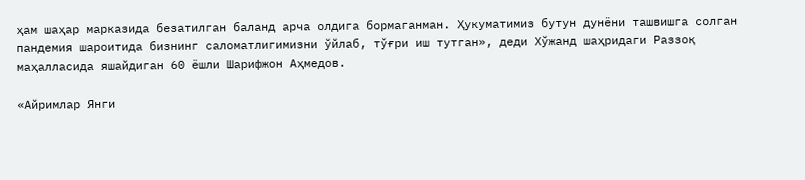ҳам шаҳар марказида безатилган баланд арча олдига бормаганман. Ҳукуматимиз бутун дунёни ташвишга солган пандемия шароитида бизнинг саломатлигимизни ўйлаб, тўғри иш тутган», деди Хўжанд шаҳридаги Раззоқ маҳалласида яшайдиган 60 ёшли Шарифжон Аҳмедов.

«Айримлар Янги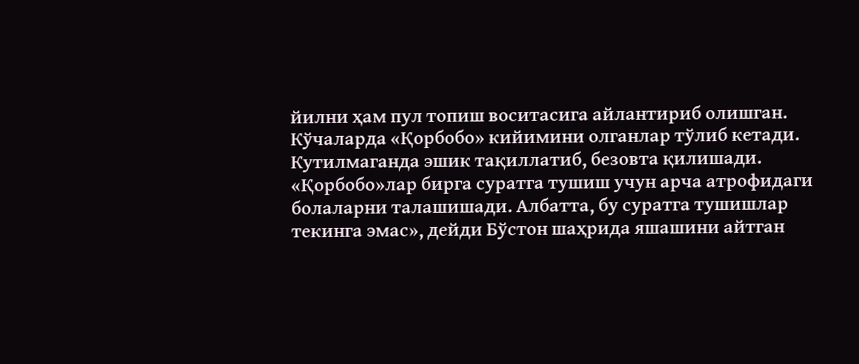йилни ҳам пул топиш воситасига айлантириб олишган. Кўчаларда «Қорбобо» кийимини олганлар тўлиб кетади. Кутилмаганда эшик тақиллатиб, безовта қилишади. «Қорбобо»лар бирга суратга тушиш учун арча атрофидаги болаларни талашишади. Албатта, бу суратга тушишлар текинга эмас», дейди Бўстон шаҳрида яшашини айтган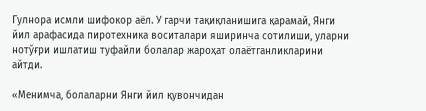Гулнора исмли шифокор аёл. У гарчи тақиқланишига қарамай, Янги йил арафасида пиротехника воситалари яширинча сотилиши, уларни нотўғри ишлатиш туфайли болалар жароҳат олаётганликларини айтди.

«Менимча, болаларни Янги йил қувончидан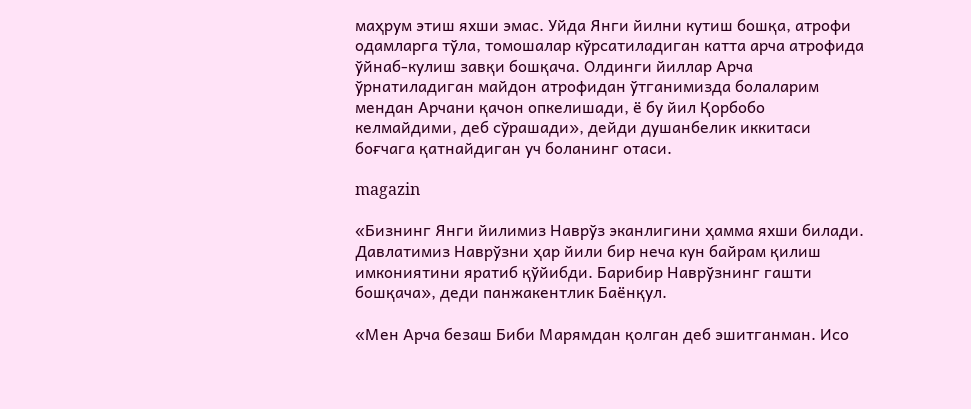маҳрум этиш яхши эмас. Уйда Янги йилни кутиш бошқа, атрофи одамларга тўла, томошалар кўрсатиладиган катта арча атрофида ўйнаб-кулиш завқи бошқача. Олдинги йиллар Арча ўрнатиладиган майдон атрофидан ўтганимизда болаларим мендан Арчани қачон опкелишади, ё бу йил Қорбобо келмайдими, деб сўрашади», дейди душанбелик иккитаси боғчага қатнайдиган уч боланинг отаси.

magazin

«Бизнинг Янги йилимиз Наврўз эканлигини ҳамма яхши билади. Давлатимиз Наврўзни ҳар йили бир неча кун байрам қилиш имкониятини яратиб қўйибди. Барибир Наврўзнинг гашти бошқача», деди панжакентлик Баёнқул.

«Мен Арча безаш Биби Марямдан қолган деб эшитганман. Исо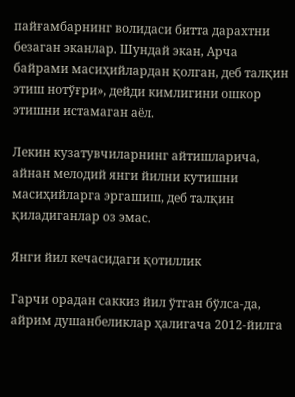пайғамбарнинг волидаси битта дарахтни безаган эканлар. Шундай экан, Арча байрами масиҳийлардан қолган, деб талқин этиш нотўғри», дейди кимлигини ошкор этишни истамаган аёл.

Лекин кузатувчиларнинг айтишларича, айнан мелодий янги йилни кутишни масиҳийларга эргашиш, деб талқин қиладиганлар оз эмас.

Янги йил кечасидаги қотиллик

Гарчи орадан саккиз йил ўтган бўлса-да, айрим душанбеликлар ҳалигача 2012-йилга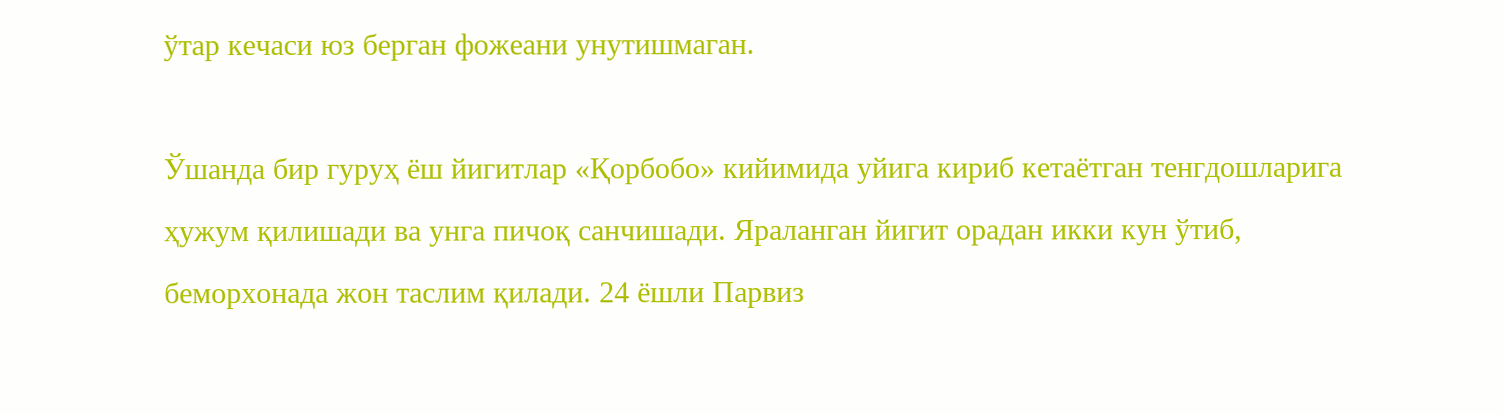ўтар кечаси юз берган фожеани унутишмаган.

Ўшанда бир гуруҳ ёш йигитлар «Қорбобо» кийимида уйига кириб кетаётган тенгдошларига ҳужум қилишади ва унга пичоқ санчишади. Яраланган йигит орадан икки кун ўтиб, беморхонада жон таслим қилади. 24 ёшли Парвиз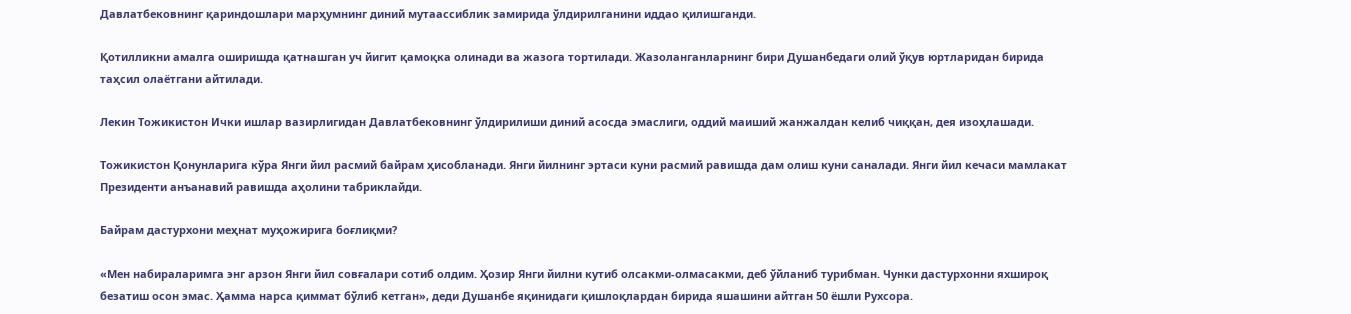Давлатбековнинг қариндошлари марҳумнинг диний мутаассиблик замирида ўлдирилганини иддао қилишганди.

Қотилликни амалга оширишда қатнашган уч йигит қамоқка олинади ва жазога тортилади. Жазоланганларнинг бири Душанбедаги олий ўқув юртларидан бирида таҳсил олаётгани айтилади.

Лекин Тожикистон Ички ишлар вазирлигидан Давлатбековнинг ўлдирилиши диний асосда эмаслиги, оддий маиший жанжалдан келиб чиққан, дея изоҳлашади.

Тожикистон Қонунларига кўра Янги йил расмий байрам ҳисобланади. Янги йилнинг эртаси куни расмий равишда дам олиш куни саналади. Янги йил кечаси мамлакат Президенти анъанавий равишда аҳолини табриклайди.

Байрам дастурхони меҳнат муҳожирига боғлиқми?

«Мен набираларимга энг арзон Янги йил совғалари сотиб олдим. Ҳозир Янги йилни кутиб олсакми-олмасакми, деб ўйланиб турибман. Чунки дастурхонни яхшироқ безатиш осон эмас. Ҳамма нарса қиммат бўлиб кетган», деди Душанбе яқинидаги қишлоқлардан бирида яшашини айтган 50 ёшли Рухсора.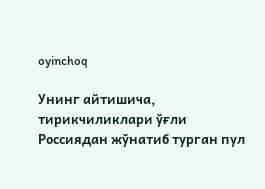oyinchoq

Унинг айтишича, тирикчиликлари ўғли Россиядан жўнатиб турган пул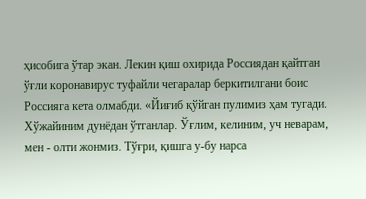ҳисобига ўтар экан. Лекин қиш охирида Россиядан қайтган ўғли коронавирус туфайли чегаралар беркитилгани боис Россияга кета олмабди. «Йиғиб қўйган пулимиз ҳам тугади. Хўжайиним дунёдан ўтганлар. Ўғлим, келиним, уч неварам, мен - олти жонмиз. Тўғри, қишга у-бу нарса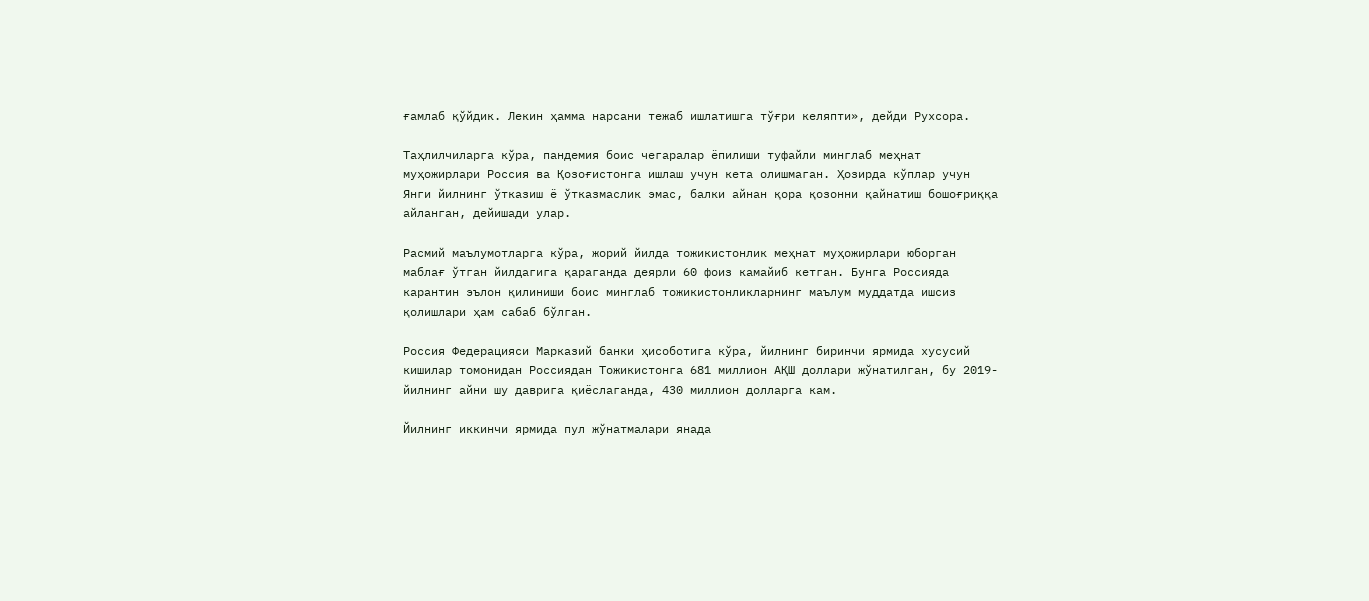ғамлаб қўйдик. Лекин ҳамма нарсани тежаб ишлатишга тўғри келяпти», дейди Рухсора.

Таҳлилчиларга кўра, пандемия боис чегаралар ёпилиши туфайли минглаб меҳнат муҳожирлари Россия ва Қозоғистонга ишлаш учун кета олишмаган. Ҳозирда кўплар учун Янги йилнинг ўтказиш ё ўтказмаслик эмас, балки айнан қора қозонни қайнатиш бошоғриққа айланган, дейишади улар.

Расмий маълумотларга кўра, жорий йилда тожикистонлик меҳнат муҳожирлари юборган маблағ ўтган йилдагига қараганда деярли 60 фоиз камайиб кетган. Бунга Россияда карантин эълон қилиниши боис минглаб тожикистонликларнинг маълум муддатда ишсиз қолишлари ҳам сабаб бўлган.

Россия Федерацияси Марказий банки ҳисоботига кўра, йилнинг биринчи ярмида хусусий кишилар томонидан Россиядан Тожикистонга 681 миллион АҚШ доллари жўнатилган, бу 2019-йилнинг айни шу даврига қиёслаганда, 430 миллион долларга кам.

Йилнинг иккинчи ярмида пул жўнатмалари янада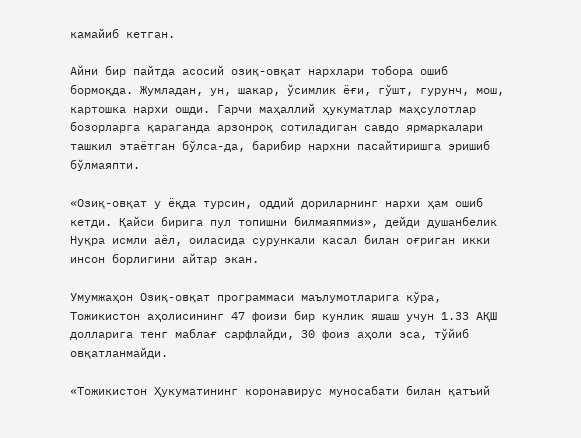камайиб кетган.

Айни бир пайтда асосий озиқ-овқат нархлари тобора ошиб бормоқда. Жумладан, ун, шакар, ўсимлик ёғи, гўшт, гурунч, мош, картошка нархи ошди. Гарчи маҳаллий ҳукуматлар маҳсулотлар бозорларга қараганда арзонроқ сотиладиган савдо ярмаркалари ташкил этаётган бўлса-да, барибир нархни пасайтиришга эришиб бўлмаяпти.

«Озиқ-овқат у ёқда турсин, оддий дориларнинг нархи ҳам ошиб кетди. Қайси бирига пул топишни билмаяпмиз», дейди душанбелик Нуқра исмли аёл, оиласида сурункали касал билан оғриган икки инсон борлигини айтар экан.

Умумжаҳон Озиқ-овқат программаси маълумотларига кўра, Тожикистон аҳолисининг 47 фоизи бир кунлик яшаш учун 1.33 АҚШ долларига тенг маблағ сарфлайди, 30 фоиз аҳоли эса, тўйиб овқатланмайди.

«Тожикистон Ҳукуматининг коронавирус муносабати билан қатъий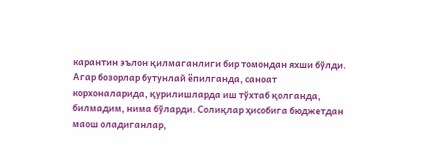карантин эълон қилмаганлиги бир томондан яхши бўлди. Агар бозорлар бутунлай ёпилганда, саноат корхоналарида, қурилишларда иш тўхтаб қолганда, билмадим, нима бўларди. Солиқлар ҳисобига бюджетдан маош оладиганлар,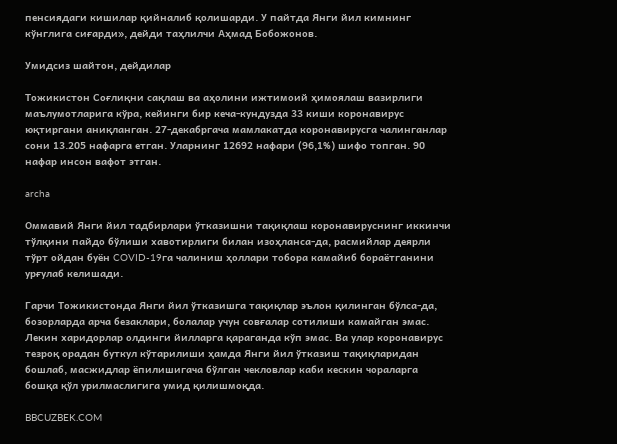пенсиядаги кишилар қийналиб қолишарди. У пайтда Янги йил кимнинг кўнглига сиғарди», дейди таҳлилчи Аҳмад Бобожонов.

Умидсиз шайтон, дейдилар

Тожикистон Соғлиқни сақлаш ва аҳолини ижтимоий ҳимоялаш вазирлиги маълумотларига кўра, кейинги бир кеча-кундузда 33 киши коронавирус юқтиргани аниқланган. 27-декабргача мамлакатда коронавирусга чалинганлар сони 13.205 нафарга етган. Уларнинг 12692 нафари (96,1%) шифо топган. 90 нафар инсон вафот этган.

archa

Оммавий Янги йил тадбирлари ўтказишни тақиқлаш коронавируснинг иккинчи тўлқини пайдо бўлиши хавотирлиги билан изоҳланса-да, расмийлар деярли тўрт ойдан буён COVID-19га чалиниш ҳоллари тобора камайиб бораётганини урғулаб келишади.

Гарчи Тожикистонда Янги йил ўтказишга тақиқлар эълон қилинган бўлса-да, бозорларда арча безаклари, болалар учун совғалар сотилиши камайган эмас. Лекин харидорлар олдинги йилларга қараганда кўп эмас. Ва улар коронавирус тезроқ орадан буткул кўтарилиши ҳамда Янги йил ўтказиш тақиқларидан бошлаб, масжидлар ёпилишигача бўлган чекловлар каби кескин чораларга бошқа қўл урилмаслигига умид қилишмоқда.

BBCUZBEK.COM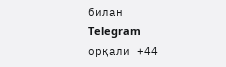билан Telegram орқали +44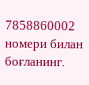7858860002 номери билан боғланинг.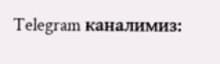Telegram каналимиз: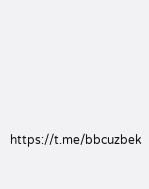https://t.me/bbcuzbek